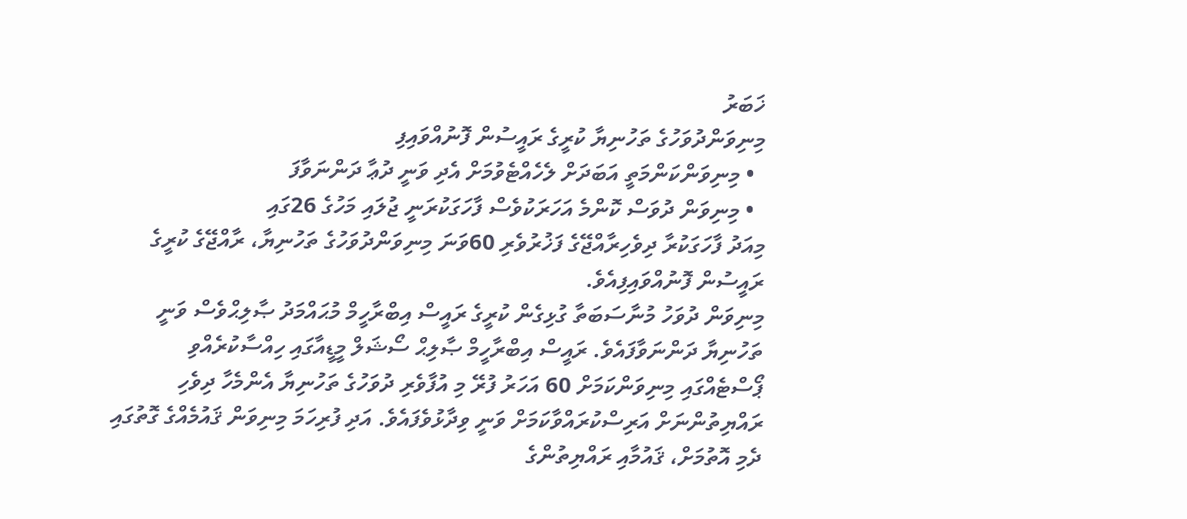ޚަބަރު
މިނިވަންދުވަހުގެ ތަހުނިޔާ ކުރީގެ ރައީސުން ފޮނުއްވައިފި
  • މިނިވަންކަންމަތީ އަބަދަށް ލެހެއްޓެވުމަށް އެދި ވަނީ ދުޢާ ދަންނަވާފަ
  • މިނިވަން ދުވަސް ކޮންމެ އަހަރަކުވެސް ފާހަގަކުރަނީ ޖުލައި މަހުގެ 26ގައި
މިއަދު ފާހަގަކުރާ ދިވެހިރާއްޖޭގެ ފަޚުރުވެރި 60ވަނަ މިނިވަންދުވަހުގެ ތަހުނިޔާ، ރާއްޖޭގެ ކުރީގެ ރައީސުން ފޮނުއްވައިފިއެވެ.
މިނިވަން ދުވަހު މުނާސަބަތާ ގުޅިގެން ކުރީގެ ރައީސް އިބްރާހީމް މުޙައްމަދު ޞާލިޙްވެސް ވަނީ ތަހުނިޔާ ދަންނަވާފައެވެ. ރައީސް އިބްރާހީމް ޞާލިޙް ސޯޝަލް މީޑީއާގައި ހިއްސާކުރެއްވި ޕޯސްޓެއްގައި މިނިވަންކަމަށް 60 އަހަރު ފުރޭ މި އުފާވެރި ދުވަހުގެ ތަހުނިޔާ އެންމެހާ ދިވެހި ރައްޔިތުންނަށް އަރިސްކުރައްވާކަމަށް ވަނީ ވިދާޅުވެފައެވެ. އަދި ފުރިހަމަ މިނިވަން ޤައުމެއްގެ ގޮތުގައި ދެމި އޮތުމަށް، ޤައުމާއި ރައްޔިތުންގެ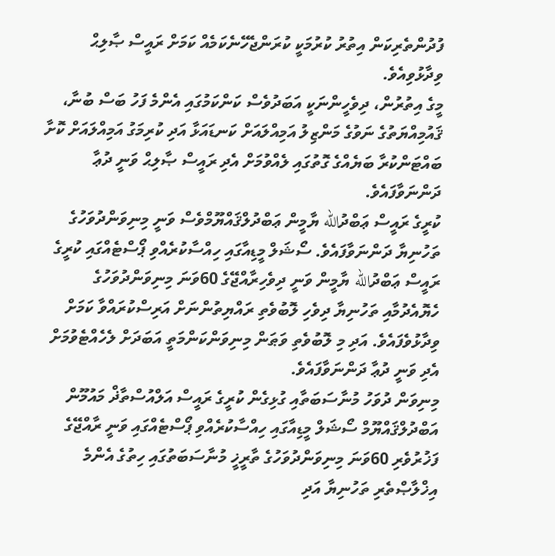ފުދުންތެރިކަން އިތުރު ކުރުމަކީ ކުރަންޖެހޭނެކަމެއް ކަމަށް ރައީސް ޞާލިޙް ވިދާޅުވިއެވެ.
މީގެ އިތުރުން، ދިވެހީންނަކީ އަބަދުވެސް ކަންކަމުގައި އެންމެ ފަހު ބަސް ބުނާ، ޤައުމިއްޔަތުގެ ނަވުގެ މަންޒިލު އަމިއްލައަށް ކަނޑައަޅާ އަދި ކުރިމަގު އަމިއްލައަށް ކޮށާ ބައްޓަންކުރާ ބަޔެއްގެ ގޮތުގައި ލެއްވުމަށް އެދި ރައީސް ޞާލިޙް ވަނީ ދުޢާ ދަންނަވާފައެވެ.
ކުރީގެ ރައީސް ޢަބްދުالله ޔާމީން ޢަބްދުލްޤައްޔޫމްވެސް ވަނީ މިނިވަންދުވަހުގެ ތަހުނިޔާ ދަންނަވާފައެވެ. ސޯޝަލް މީޑިއާގައި ހިއްސާކުރެއްވި ޕޯސްޓެއްގައި ކުރީގެ ރައީސް ޢަބްދުالله ޔާމީން ވަނީ ދިވެހިރާއްޖޭގެ 60ވަނަ މިނިވަންދުވަހުގެ ހެޔޮއެދުމާއި ތަހުނިޔާ ދިވެހި ލޮބުވެތި ރައްޔިތުންނަށް އަރިސްކުރައްވާ ކަމަށް ވިދާޅުވެފައެވެ. އަދި މި ލޮބުވެތި ވަޠަން މިނިވަންކަންމަތީ އަބަދަށް ލެހެއްޓެވުމަށް އެދި ވަނީ ދުޢާ ދަންނަވާފައެވެ.
މިނިވަން ދުވަހު މުނާސަބަތާއި ގުޅިގެން ކުރީގެ ރައީސް އަލްއުސްތާޛް މައުމޫން އަބްދުލްޤައްޔޫމް ސޯޝަލް މީޑިއާގައި ހިއްސާކުރެއްވި ޕޯސްޓެއްގައި ވަނީ ރާއްޖޭގެ ފަޚުރުވެރި 60ވަނަ މިނިވަންދުވަހުގެ ތާރީޚީ މުނާސަބަތުގައި ހިތުގެ އެންމެ އިޚްލާޞްތެރި ތަހުނިޔާ އަދި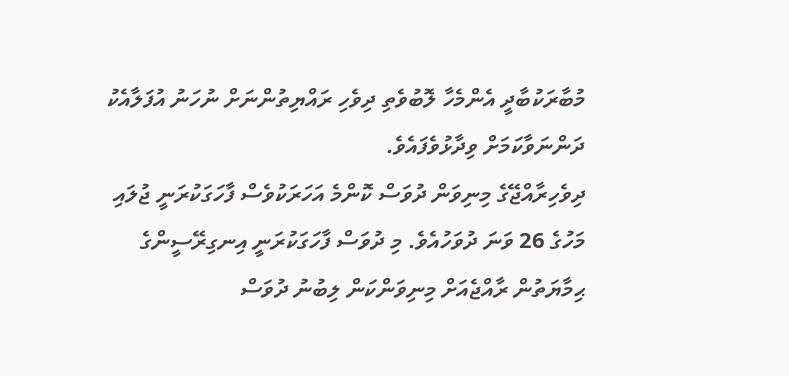މުބާރަކުބާދީ އެންމެހާ ލޮބުވެތި ދިވެހި ރައްޔިތުންނަށް ނުހަނު އުފަލާއެކު ދަންނަވާކަމަށް ވިދާޅުވެފައެވެ.
ދިވެހިރާއްޖޭގެ މިނިވަން ދުވަސް ކޮންމެ އަހަރަކުވެސް ފާހަގަކުރަނީ ޖުލައި މަހުގެ 26 ވަނަ ދުވަހުއެވެ. މި ދުވަސް ފާހަގަކުރަނީ އިނގިރޭސީންގެ ޙިމާޔަތުން ރާއްޖެއަށް މިނިވަންކަން ލިބުނު ދުވަސް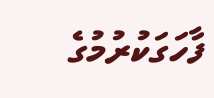ފާހަގަކުރުމުގެ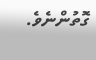ގޮތުންނެވެ.